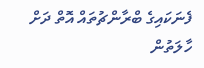ފެނަކައިގެ ބްރާންޗުތައް އޮތް ދަށް ހާލަތުން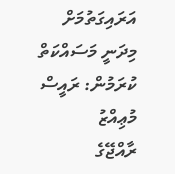އަރައިގަތުމަށް މިދަނީ މަސައްކަތް ކުރަމުން: ރައީސް މުޢިއްޒު
ރާއްޖޭގެ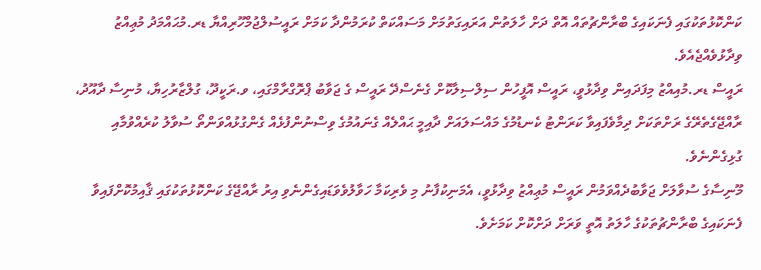ކަންކޮޅުތަކުގައި ފެނަކައިގެ ބްރާންޗުތައް އޮތް ދަށް ހާލަތުން އަރައިގަތުމަށް މަސައްކަތް ކުރަމުންދާ ކަމަށް ރައީސުލްޖުމްހޫރިއްޔާ ޑރ.މުޙައްމަދު މުޢިއްޒު ވިދާޅުވެއްޖެއެވެ.
ރައީސް ޑރ.މުއިއްޒު މިފަދައިން ވިދާޅުވީ، ރައީސް އޮފީހުން ސިލްސިލާކޮށް ގެނެސްދޭ ރައީސް ގެ ޖަވާބު ޕްރޮގްރާމްގައި، ވ.ރަކީދޫ، ގުލްޒާރުހިޔާ، މުނިސާ ދާއޫދު، ރާއްޖޭގެތެރޭގެ ރަށްތަކަށް ދިމާވެފައިވާ ކަރަންޓު ކެނޑުމުގެ މައްސަލައަށް ދާއިމީ ޙައްލެއް ގެނައުމުގެ ވިސްނުންފުޅެއް ގެންގުޅުއްވަންތޯ ސުވާލު ކުރެއްވުމާއި ގުޅިގެންނެވެ.
މޫނިސާގެ ސުވާލަށް ޖަވާބުދެއްވަމުން ރައީސް މުޢިއްޒު ވިދާޅުވީ، އެމަނިކުފާނު މި ވެރިކަމާ ހަވާލުވެވަޑައިގެންނެވި އިރު ރާއްޖޭގެ ކަންކޮޅުތަކުގައި ޤާއިމުކޮށްފައިވާ ފެނަކައިގެ ބްރާންޗުތަކުގެ ހާލަތު އޮތީ ވަރަށް ދަށްކޮށް ކަމަށެވެ.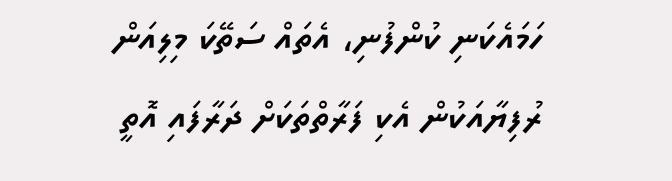ހަމައެކަނި ކުންފުނި، އެތައް ސަތޭކަ މިލިއަން ރުފިޔާއަކުން އެކި ފަރާތްތަކަށް ދަރާފައި އޮތީ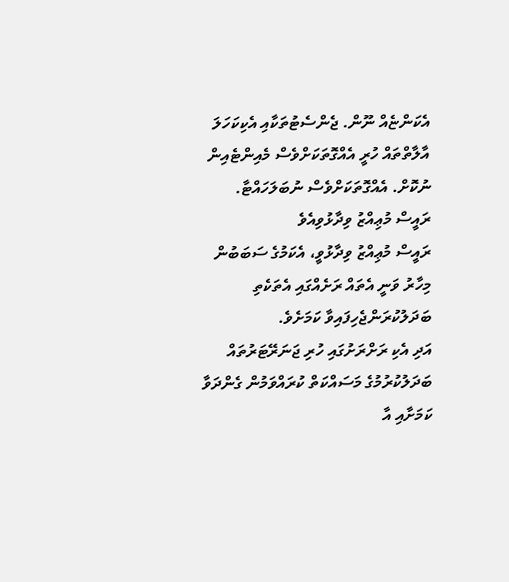އެކަންޏެއް ނޫން. ޖެންސެޓުތަކާއި އެކިކަހަލަ އާލާތްތައް ހުރީ އެއްގޮތަކަށްވެސް މެއިންޓެއިން ނުކޮށް. އެއްގޮތަކަށްވެސް ނުބަލަހައްޓާ.
ރައީސް މުޢިއްޒު ވިދާޅުވިއެވެ
ރައީސް މުޢިއްޒު ވިދާޅުވީ، އެކަމުގެ ސަބަބުން މިހާރު ވަނީ އެތައް ރަށެއްގައި އެތަކެތި ބަދަލުކުރަންޖެހިފައިވާ ކަމަށެވެ.
އަދި އެކި ރަށްރަށުގައި ހުރި ޖަނަރޭޓަރުތައް ބަދަލުކުރުމުގެ މަސައްކަތް ކުރައްވަމުން ގެންދަވާ ކަމަށާއި އާ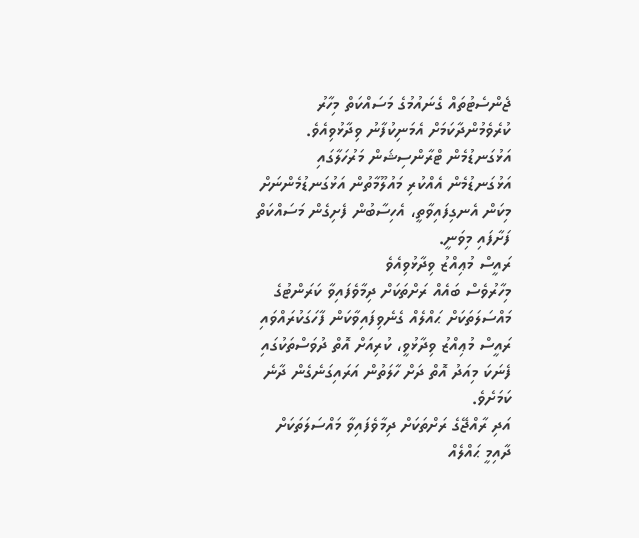ޖެންސެޓުތައް ގެނައުމުގެ މަސައްކަތް މިހާރު ކުރެވެމުންދާކަމަށް އެމަނިކުފާނު ވިދާޅުވިއެވެ.
އަޅުގަނޑުމެން ޓްރާންސިޝަން މަރުހަލާގައި އަޅުގަނޑުމެން އެއްކުރި މައުލޫމާތުން އަޅުގަނޑުމެންނަށް މިކަން އެނގިފައިވާތީ، އެހިސާބުން ފެށިގެން މަސައްކަތް ފަށާފައި މިވަނީ.
ރައީސް މުޢިއްޒު ވިދާޅުވިއެވެ
މިހާރުވެސް ބައެއް ރަށްތަކަށް ދިމާވެފައިވާ ކަރަންޓުގެ މައްސަލަތަކަށް ޙައްލެއް ގެނެވިފައިވާކަން ފާހަގަކުރައްވައި ރައީސް މުޢިއްޒު ވިދާޅުވީ، ކުރިއަށް އޮތް ދުވަސްތަކުގައި ފެނަކަ މިއަދު އޮތް ދަށް ހާލަތުން އަރައިގަނެގެން ދާނެ ކަމަށެވެ.
އަދި ރާއްޖޭގެ ރަށްތަކަށް ދިމާވެފައިވާ މައްސަލަތަކަށް ދާއިމީ ޙައްލެއް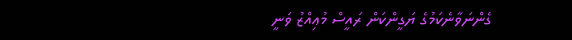ގެންނަވާނެކަމުގެ ޔަގީންކަން ރައީސް މުޢިއްޒު ވަނީ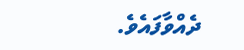ދެއްވާފައެވެ.